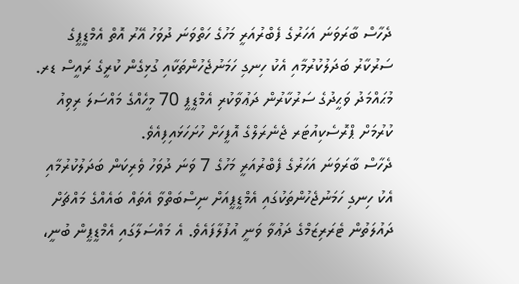ދެހާސް ބާރަވަނަ އަހަރުގެ ފެބްރުއަރީ މަހުގެ ހަތްވަނަ ދުވަހު އޭރު އޮތް އެމްޑީޕީގެ ސަރުކާރު ބަދަލުކުރުމާއި އެކު ހިނގި ހަމަނުޖެހުންތަކާއި ގުޅިގެން ކުރީގެ ރައީސް ޑރ. މުޙައްމަދު ވަޙީދުގެ ސަރުކާރުން ދަޢުވާކުރި އެމްޑީޕީ 70 މީހެއްގެ މައްސަލަ ރިވިއު ކުރުމަށް ޕްރޮސެކިއުޓަރ ޖެނެރަލްގެ އޮފީހަށް ހުށަހަޅައިފިއެވެ.
ދެހާސް ބާރަވަނަ އަހަރުގެ ފެބްރުއަރީ މަހުގެ 7 ވަނަ ދުވަހު ވެރިކަން ބަދަލުކުރުމާއި އެކު ހިނގި ހަމަނުޖެހުންތަކުގައި އެމްޑީޕީއަށް ނިސްބަތްވާ އެތައް ބައެއްގެ މައްޗަށް ދައުލަތުން ޓެރަރިޒަމްގެ ދަޢުވާ ވަނީ އުފުލާފައެވެ. އެ މައްސަލާގައި އެމްޑީޕީން ބުނީ،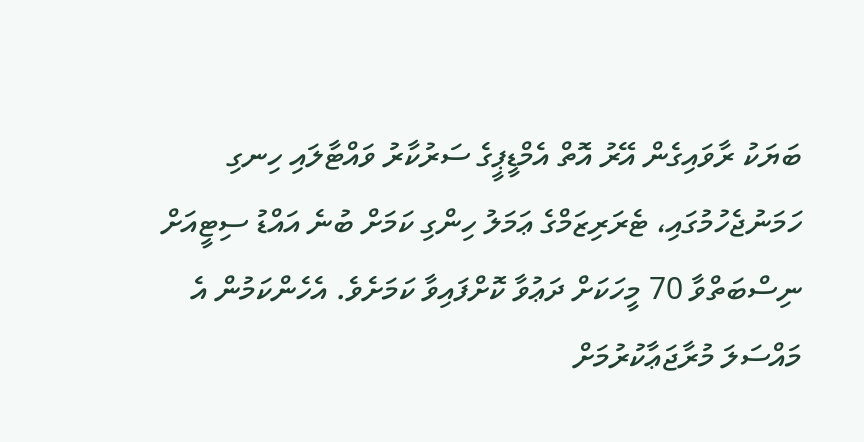ބަޔަކު ރާވައިގެން އޭރު އޮތް އެމްޑީޕީގެ ސަރުކާރު ވައްޓާލައި ހިނގި ހަމަނުޖެހުމުގައި، ޓެރަރިޒަމްގެ ޢަމަލު ހިންގި ކަމަށް ބުނެ އައްޑު ސިޓީއަށް ނިސްބަތްވާ 70 މީހަކަށް ދަޢުވާ ކޮށްފައިވާ ކަމަށެވެ. އެހެންކަމުން އެ މައްސަލަ މުރާޖަޢާކުރުމަށް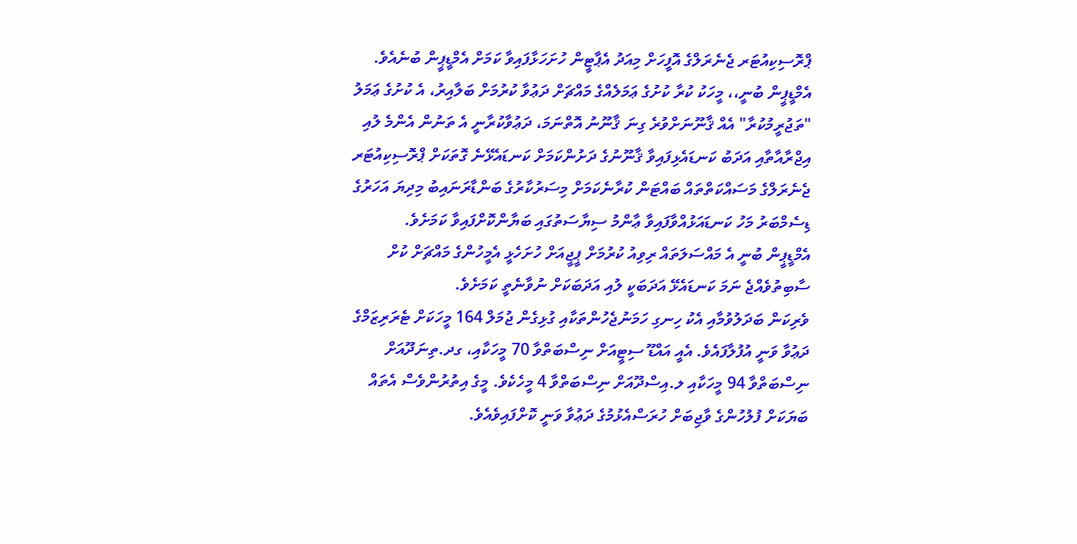ޕްރޮސިކިއުޓަރ ޖެނެރަލްގެ އޮފީހަށް މިއަދު އެޕާޓީން ހުށަހަޅާފައިވާ ކަމަށް އެމްޑީޕީން ބުނެއެވެ.
އެމްޑީޕީން ބުނީ،، މީހަކު ކުރާ ކުށުގެ ޢަމަލެއްގެ މައްޗަށް ދަޢުވާ ކުރުމަށް ބަލާއިރު، އެ ކުށުގެ ޢަމަލު "ތަޖުރީމުކުރާ" އެއް ޤާނޫނަށްވުރެ ގިނަ ޤާނޫނު އޮތްނަމަ، ދަޢުވާކުރާނީ އެ ތަނުން އެންމެ ލުއި އިޖްރާއާތާއި އަދަބު ކަނޑައެޅިފައިވާ ޤާނޫނުގެ ދަށުންކަމަށް ކަނޑައެޅޭނެ ގޮތަކަށް ޕްރޮސިކިއުޓަރ ޖެނެރަލްގެ މަސައްކަތްތައް ބައްޓަން ކުރާނެކަމަށް މިސަރުކާރުގެ ބަންޑާރަނައިބު މިދިޔަ އަހަރުގެ ޑިސެމްބަރު މަހު ކަނޑައަޅުއްވާފައިވާ ޢާންމު ސިޔާސަތުގައި ބަޔާންކޮށްފައިވާ ކަމަށެވެ.
އެމްޑީޕީން ބުނީ އެ މައްސަލަތައް ރިވިއު ކުރުމަށް ޕީޖީއަށް ހުށަހެޅީ އެމީހުންގެ މައްޗަށް ކުށް ސާބިތުވެއްޖެ ނަމަ ކަނޑައެޅޭ އަދަބަކީ ލުއި އަދަބަކަށް ނުވާނެތީ ކަމަށެވެ.
ވެރިކަން ބަދަލުވުމާއި އެކު ހިނގި ހަމަނުޖެހުންތަކާއި ގުޅިގެން ޖުމަލް 164 މީހަކަށް ޓެރަރިޒަމްގެ ދަޢުވާ ވަނީ އުފުލާފައެވެ. އެއީ އައްޑޫ ސިޓީއަށް ނިސްބަތްވާ 70 މީހަކާއި، ގދ.ތިނަދޫއަށް ނިސްބަތްވާ 94 މީހަކާއި ލ.އިސްދޫއަށް ނިސްބަތްވާ 4 މީހެކެވެ. މީގެ އިތުރުންވެސް އެތައް ބަޔަކަށް ފުލުހުންގެ ވާޖިބަށް ހުރަސްއެޅުމުގެ ދަޢުވާ ވަނީ ކޮށްފައިވެއެވެ.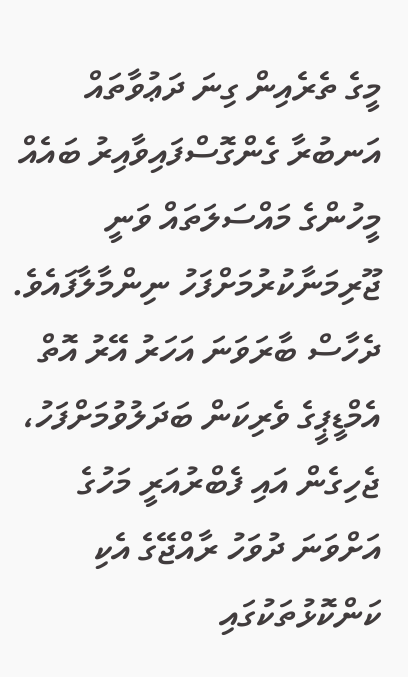މީގެ ތެރެއިން ގިނަ ދަޢުވާތައް އަނބުރާ ގެންގޮސްފައިވާއިރު ބައެއް މީހުންގެ މައްސަލަތައް ވަނީ ޖޫރިމަނާކުރުމަށްފަހު ނިންމާލާފައެވެ.
ދެހާސް ބާރަވަނަ އަހަރު އޭރު އޮތް އެމްޑީޕީގެ ވެރިކަން ބަދަލުވުމަށްފަހު، ޖެހިގެން އައި ފެބްރުއަރީ މަހުގެ އަށްވަނަ ދުވަހު ރާއްޖޭގެ އެކި ކަންކޮޅުތަކުގައި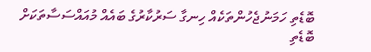ބޮޑެތި ހަމަނުޖެހުންތަކެއް ހިނގާ ސަރުކާރުގެ ބައެއް މުއައްސަސާތަކަށް ބޮޑެތި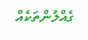ގެއްލުންތަކެއް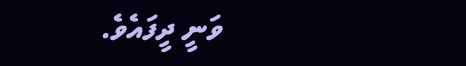ވަނީ ދީފައެވެ.